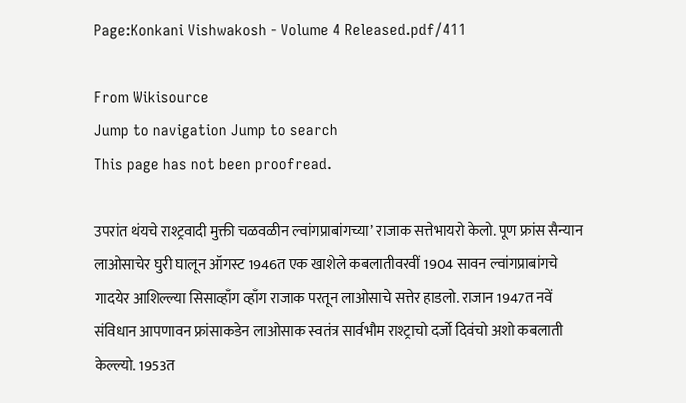Page:Konkani Vishwakosh - Volume 4 Released.pdf/411

From Wikisource
Jump to navigation Jump to search
This page has not been proofread.

उपरांत थंयचे राश्ट्रवादी मुक्ती चळवळीन ल्वांगप्राबांगच्या’ राजाक सत्तेभायरो केलो. पूण फ्रांस सैन्यान लाओसाचेर घुरी घालून ऑगस्ट 1946त एक खाशेले कबलातीवरवीं 1904 सावन ल्वांगप्राबांगचे गादयेर आशिल्ल्या सिसाव्हाँग व्हाँग राजाक परतून लाओसाचे सत्तेर हाडलो. राजान 1947त नवें संविधान आपणावन फ्रांसाकडेन लाओसाक स्वतंत्र सार्वभौम राश्ट्राचो दर्जो दिवंचो अशो कबलाती केल्ल्यो. 1953त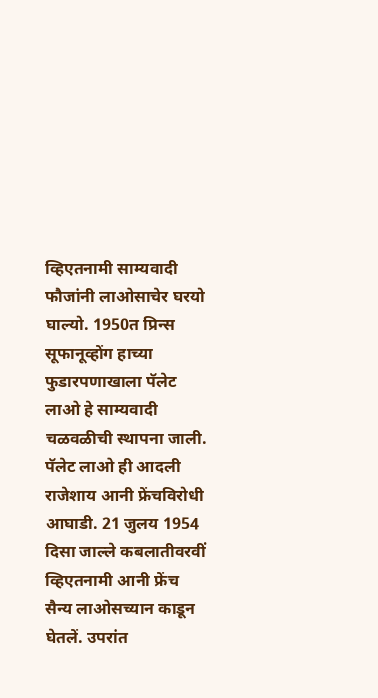व्हिएतनामी साम्यवादी फौजांनी लाओसाचेर घरयो घाल्यो. 1950त प्रिन्स सूफानूव्होंग हाच्या फुडारपणाखाला पॅलेट लाओ हे साम्यवादी चळवळीची स्थापना जाली. पॅलेट लाओ ही आदली राजेशाय आनी फ्रेंचविरोधी आघाडी. 21 जुलय 1954 दिसा जाल्ले कबलातीवरवीं व्हिएतनामी आनी फ्रेंच सैन्य लाओसच्यान काडून घेतलें. उपरांत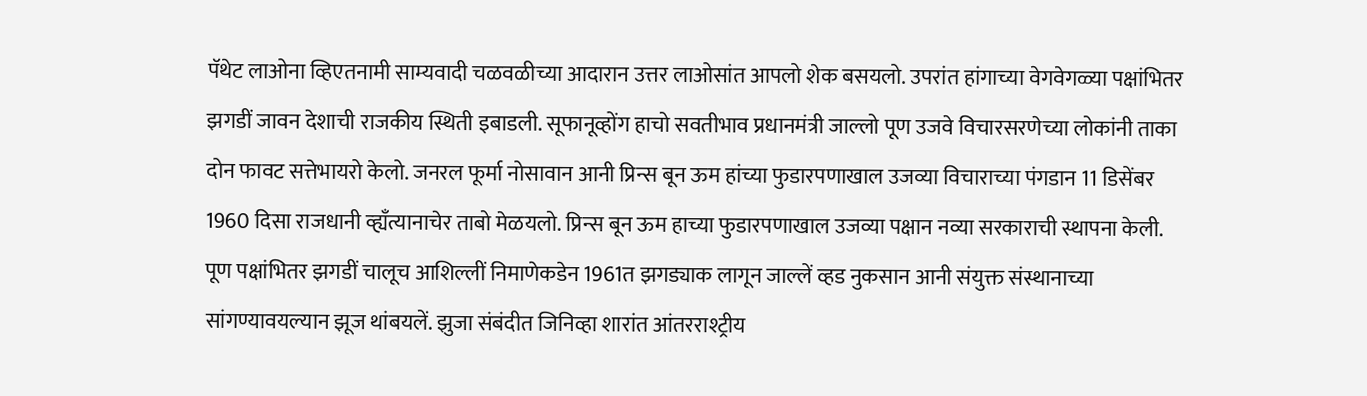पॅथेट लाओना व्हिएतनामी साम्यवादी चळवळीच्या आदारान उत्तर लाओसांत आपलो शेक बसयलो. उपरांत हांगाच्या वेगवेगळ्या पक्षांभितर झगडीं जावन देशाची राजकीय स्थिती इबाडली. सूफानूव्होंग हाचो सवतीभाव प्रधानमंत्री जाल्लो पूण उजवे विचारसरणेच्या लोकांनी ताका दोन फावट सत्तेभायरो केलो. जनरल फूर्मा नोसावान आनी प्रिन्स बून ऊम हांच्या फुडारपणाखाल उजव्या विचाराच्या पंगडान 11 डिसेंबर 1960 दिसा राजधानी व्ह्यँत्यानाचेर ताबो मेळयलो. प्रिन्स बून ऊम हाच्या फुडारपणाखाल उजव्या पक्षान नव्या सरकाराची स्थापना केली. पूण पक्षांभितर झगडीं चालूच आशिल्लीं निमाणेकडेन 1961त झगड्याक लागून जाल्लें व्हड नुकसान आनी संयुक्त संस्थानाच्या सांगण्यावयल्यान झूज थांबयलें. झुजा संबंदीत जिनिव्हा शारांत आंतरराश्ट्रीय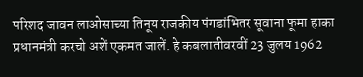परिशद जावन लाओसाच्या तिनूय राजकीय पंगडांभितर सूवाना फूमा हाका प्रधानमंत्री करचो अशें एकमत जालें. हे कबलातीवरवीं 23 जुलय 1962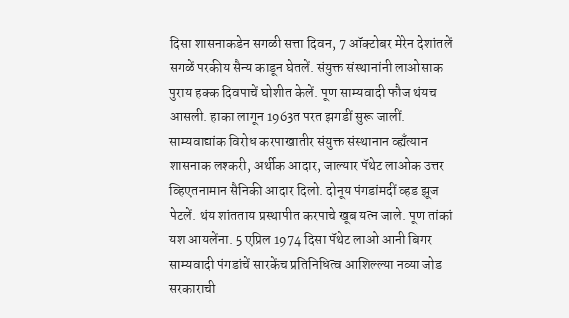दिसा शासनाकडेन सगळी सत्ता दिवन, 7 ऑक्टोबर मेरेन देशांतलें सगळें परकीय सैन्य काडून घेतलें. संयुक्त संस्थानांनी लाओसाक पुराय हक्क दिवपाचें घोशीत केलें. पूण साम्यवादी फौज थंयच आसली. हाका लागून 1963त परत झगडीं सुरू जालीं. साम्यवाद्यांक विरोध करपाखातीर संयुक्त संस्थानान व्ह्यँत्यान शासनाक लश्करी, अर्थीक आदार, जाल्यार पॅथेट लाओक उत्तर व्हिएतनामान सैनिकी आदार दिलो. दोनूय पंगडांमदीं व्हड झूज पेटलें. थंय शांतताय प्रस्थापीत करपाचे खूब यत्न जाले. पूण तांकां यश आयलेंना. 5 एप्रिल 1974 दिसा पॅथेट लाओ आनी बिगर साम्यवादी पंगडांचें सारकेंच प्रतिनिधित्व आशिल्ल्या नव्या जोड सरकाराची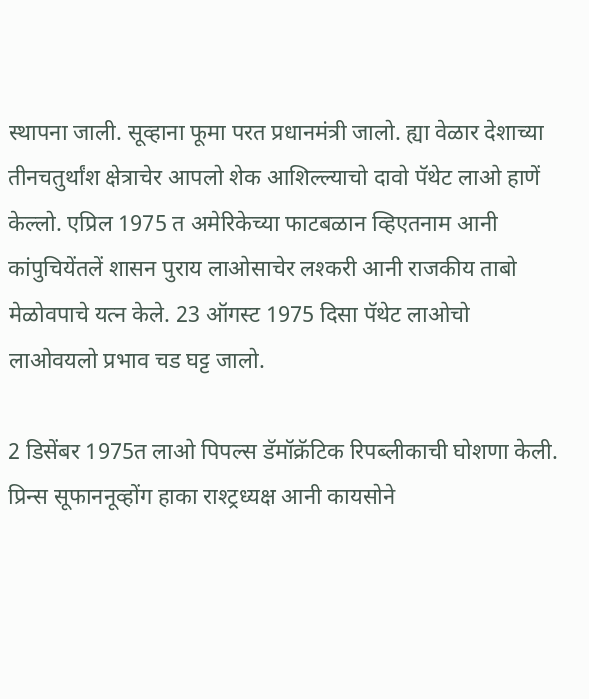स्थापना जाली. सूव्हाना फूमा परत प्रधानमंत्री जालो. ह्या वेळार देशाच्या तीनचतुर्थांश क्षेत्राचेर आपलो शेक आशिल्ल्याचो दावो पॅथेट लाओ हाणें केल्लो. एप्रिल 1975 त अमेरिकेच्या फाटबळान व्हिएतनाम आनी कांपुचियेंतलें शासन पुराय लाओसाचेर लश्करी आनी राजकीय ताबो मेळोवपाचे यत्न केले. 23 ऑगस्ट 1975 दिसा पॅथेट लाओचो लाओवयलो प्रभाव चड घट्ट जालो.

2 डिसेंबर 1975त लाओ पिपल्स डॅमॉक्रॅटिक रिपब्लीकाची घोशणा केली. प्रिन्स सूफाननूव्होंग हाका राश्ट्रध्यक्ष आनी कायसोने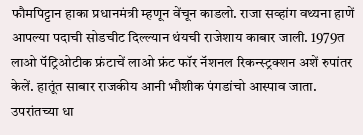फौमपिट्टान हाका प्रधानमंत्री म्हणून वेंचून काडलो. राजा सव्हांग वथ्यना हाणें आपल्या पदाची सोडचीट दिल्ल्यान थंयची राजेशाय काबार जाली. 1979त लाओ पॅट्रिओटीक फ्रंटाचें लाओ फ्रंट फॉर नॅशनल रिकन्स्ट्रक्शन अशें रुपांतर केलें. हातूंत साबार राजकीय आनी भौशीक पंगडांचो आस्पाव जाता. उपरांतच्या धा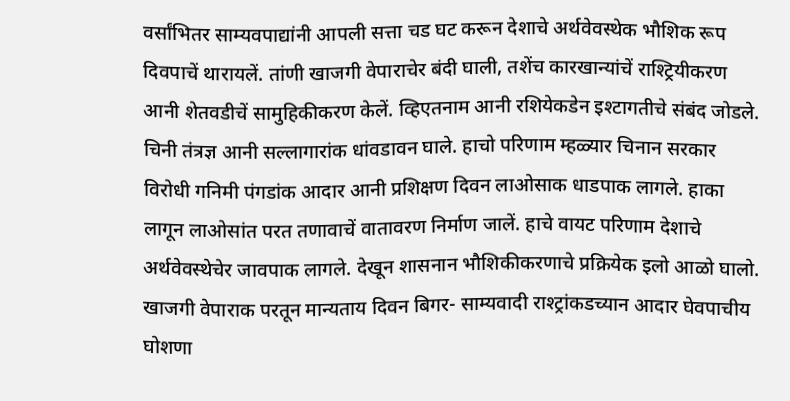वर्सांभितर साम्यवपाद्यांनी आपली सत्ता चड घट करून देशाचे अर्थवेवस्थेक भौशिक रूप दिवपाचें थारायलें. तांणी खाजगी वेपाराचेर बंदी घाली, तशेंच कारखान्यांचें राश्ट्रियीकरण आनी शेतवडीचें सामुहिकीकरण केलें. व्हिएतनाम आनी रशियेकडेन इश्टागतीचे संबंद जोडले. चिनी तंत्रज्ञ आनी सल्लागारांक धांवडावन घाले. हाचो परिणाम म्हळ्यार चिनान सरकार विरोधी गनिमी पंगडांक आदार आनी प्रशिक्षण दिवन लाओसाक धाडपाक लागले. हाका लागून लाओसांत परत तणावाचें वातावरण निर्माण जालें. हाचे वायट परिणाम देशाचे अर्थवेवस्थेचेर जावपाक लागले. देखून शासनान भौशिकीकरणाचे प्रक्रियेक इलो आळो घालो. खाजगी वेपाराक परतून मान्यताय दिवन बिगर- साम्यवादी राश्ट्रांकडच्यान आदार घेवपाचीय घोशणा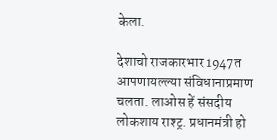केला.

देशाचो राजकारभार 1947त आपणायल्ल्या संविधानाप्रमाण चलता. लाओस हें संसदीय लोकशाय राश्ट्र. प्रधानमंत्री हो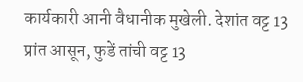कार्यकारी आनी वैधानीक मुखेली. देशांत वट्ट 13 प्रांत आसून, फुडें तांची वट्ट 13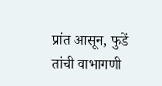प्रांत आसून, फुडें तांची वाभागणी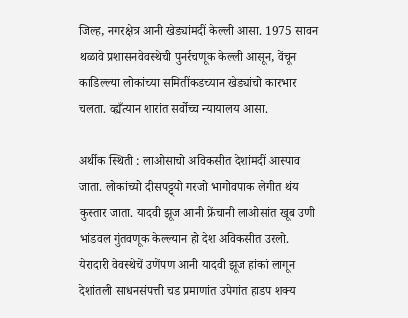जिल्ह, नगरक्षेत्र आनी खेड्यांमदीं केल्ली आसा. 1975 सावन थळावे प्रशासनवेवस्थेची पुनर्रचणूक केल्ली आसून, वेंचून काडिल्ल्या लोकांच्या समितींकडच्यान खेड्यांचो कारभार चलता. व्ह्यँत्यान शारांत सर्वोच्च न्यायालय आसा.

अर्थीक स्थिती : लाओसाचो अविकसीत देशांमदीं आस्पाव जाता. लोकांच्यो दीसपट्ट्यो गरजो भागोवपाक लेगीत थंय कुस्तार जाता. यादवी झूज आनी फ्रेंचानी लाओसांत खूब उणी भांडवल गुंतवणूक केल्ल्यान हो देश अविकसीत उरलो. येरादारी वेवस्थेचें उणेंपण आनी यादवी झूज हांकां लागून देशांतली साधनसंपत्ती चड प्रमाणांत उपेगांत हाडप शक्य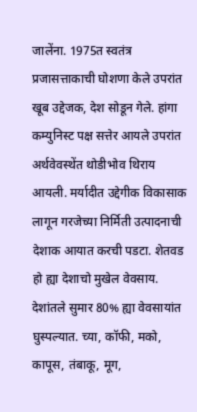जालेंना. 1975त स्वतंत्र प्रजासत्ताकाची घोशणा केले उपरांत खूब उद्देजक, देश सोडून गेले. हांगा कम्युनिस्ट पक्ष सत्तेर आयले उपरांत अर्थवेवस्थेंत थोडीभोव थिराय आयली. मर्यादीत उद्देगीक विकासाक लागून गरजेच्या निर्मिती उत्पादनाची देशाक आयात करची पडटा. शेतवड हो ह्या देशाचो मुखेल वेवसाय. देशांतले सुमार 80% ह्या वेवसायांत घुस्पल्यात. च्या, कॉफी, मको, कापूस, तंबाकू, मूग,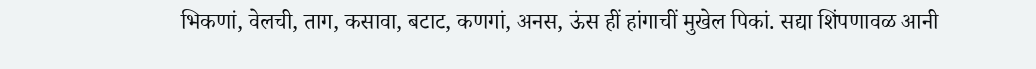भिकणां, वेलची, ताग, कसावा, बटाट, कणगां, अनस, ऊंस हीं हांगाचीं मुखेल पिकां. सद्या शिंपणावळ आनी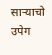साऱ्याचो उपेग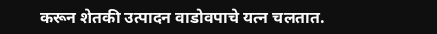करून शेतकी उत्पादन वाडोवपाचे यत्न चलतात.